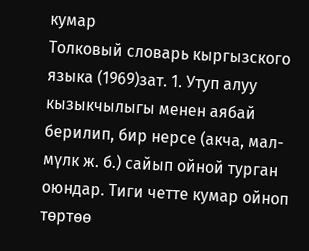кумар
Толковый словарь кыргызского языка (1969)зат. 1. Утуп алуу кызыкчылыгы менен аябай берилип, бир нерсе (акча, мал-мүлк ж. б.) сайып ойной турган оюндар. Тиги четте кумар ойноп төртөө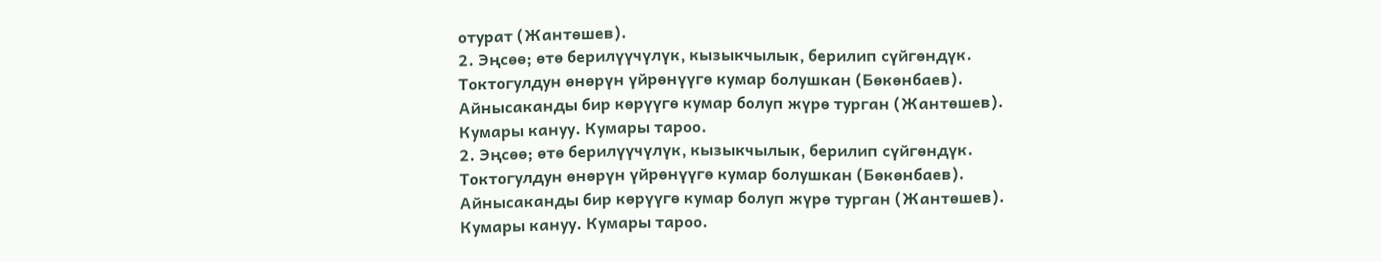отурат (Жантөшев).
2. Эңсөө; өтө берилүүчүлүк, кызыкчылык, берилип сүйгөндүк. Токтогулдун өнөрүн үйрөнүүгө кумар болушкан (Бөкөнбаев). Айнысаканды бир көрүүгө кумар болуп жүрө турган (Жантөшев). Кумары кануу. Кумары тароо.
2. Эңсөө; өтө берилүүчүлүк, кызыкчылык, берилип сүйгөндүк. Токтогулдун өнөрүн үйрөнүүгө кумар болушкан (Бөкөнбаев). Айнысаканды бир көрүүгө кумар болуп жүрө турган (Жантөшев). Кумары кануу. Кумары тароо.